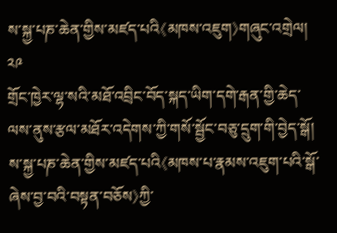ས་སྐྱ་པཎ་ཆེན་གྱིས་མཛད་པའི《མཁས་འཇུག》གཞུང་འགྲེལ། ༢༩
གྲོང་ཁྱེར་ལྷ་སའི་མཐོ་འབྲིང་བོད་སྐད་ཡིག་དགེ་རྒན་གྱི་ཆེད་ལས་ནུས་རྩལ་མཐོར་འདེགས་ཀྱི་གསོ་སྦྱོང་བཅུ་དྲུག་གི་བྱེད་སྒོ།
ས་སྐྱ་པཎ་ཆེན་གྱིས་མཛད་པའི《མཁས་པ་རྣམས་འཇུག་པའི་སྒོ་ཞེས་བྱ་བའི་བསྟན་བཅོས》ཀྱི་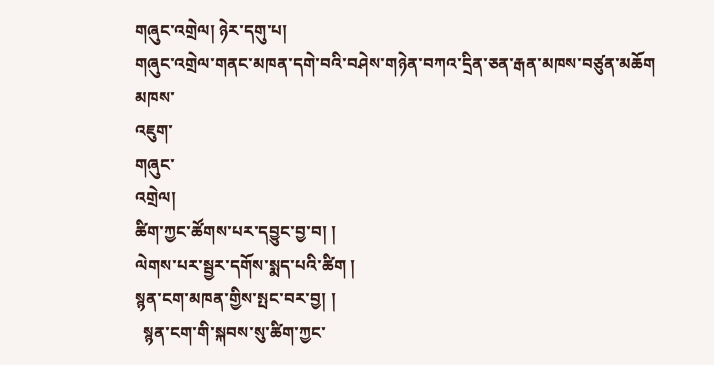གཞུང་འགྲེལ། ཉེར་དགུ་པ།
གཞུང་འགྲེལ་གནང་མཁན་དགེ་བའི་བཤེས་གཉེན་བཀའ་དྲིན་ཅན་རྒན་མཁས་བཙུན་མཆོག
མཁས་
འཇུག་
གཞུང་
འགྲེལ།
ཚིག་ཀྱང་ཚོགས་པར་དབྱུང་བྱ་བ། །
ལེགས་པར་སྦྱར་དགོས་སྨད་པའི་ཚིག །
སྙན་ངག་མཁན་གྱིས་སྤང་བར་བྱ། །
  སྙན་ངག་གི་སྐབས་སུ་ཚིག་ཀྱང་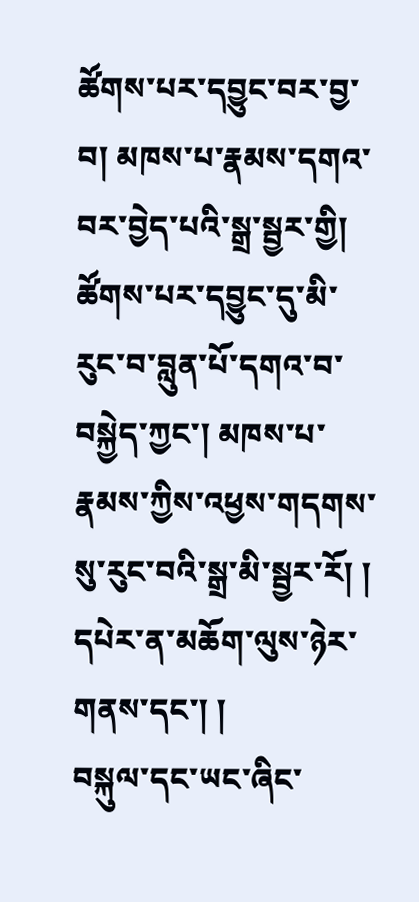ཚོགས་པར་དབྱུང་བར་བྱ་བ། མཁས་པ་རྣམས་དགའ་བར་བྱེད་པའི་སྒྲ་སྦྱར་གྱི། ཚོགས་པར་དབྱུང་དུ་མི་རུང་བ་བླུན་པོ་དགའ་བ་བསྐྱེད་ཀྱང་། མཁས་པ་རྣམས་ཀྱིས་འཕྱས་གདགས་སུ་རུང་བའི་སྒྲ་མི་སྦྱར་རོ། །
དཔེར་ན་མཆོག་ལུས་ཉེར་གནས་དང་། །
བསྐུལ་དང་ཡང་ཞིང་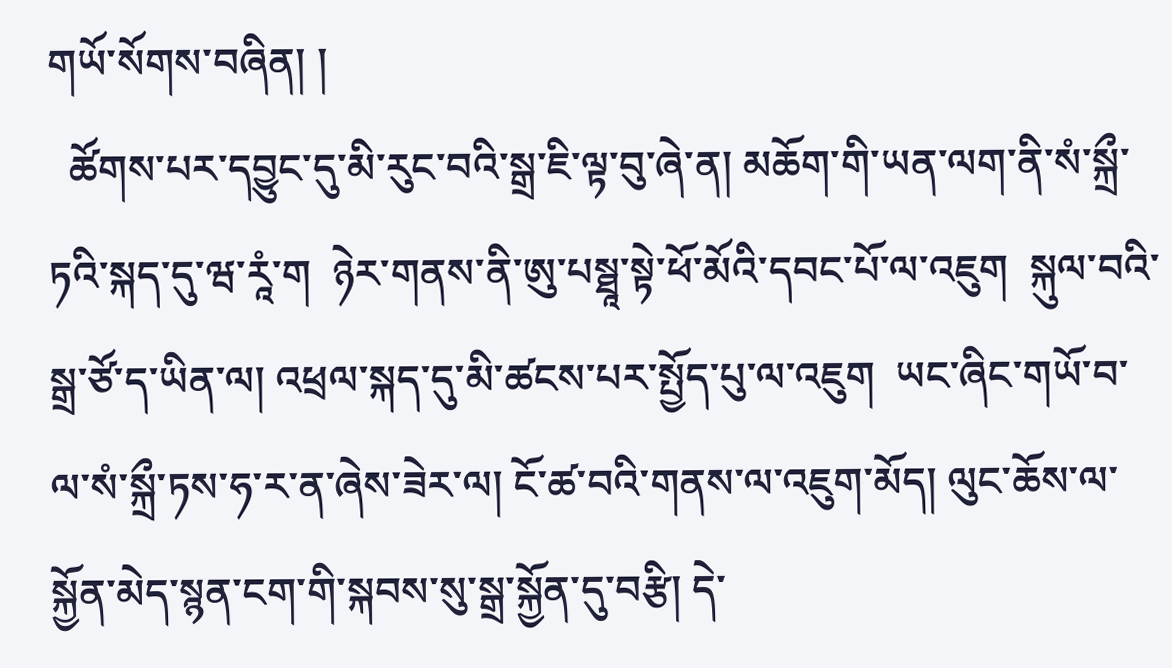གཡོ་སོགས་བཞིན། །
  ཚོགས་པར་དབྱུང་དུ་མི་རུང་བའི་སྒྲ་ཇི་ལྟ་བུ་ཞེ་ན། མཆོག་གི་ཡན་ལག་ནི་སཾ་སྐྲྀ་ཏའི་སྐད་དུ་ཝ་རཱཾ་ག  ཉེར་གནས་ནི་ཨུ་པསྠཱ་སྟེ་ཕོ་མོའི་དབང་པོ་ལ་འཇུག  སྐུལ་བའི་སྒྲ་ཙོ་ད་ཡིན་ལ། འཕྲལ་སྐད་དུ་མི་ཚངས་པར་སྤྱོད་པུ་ལ་འཇུག  ཡང་ཞིང་གཡོ་བ་ལ་སཾ་སྐྲྀ་ཏས་ཧ་ར་ན་ཞེས་ཟེར་ལ། ངོ་ཚ་བའི་གནས་ལ་འཇུག་མོད། ལུང་ཆོས་ལ་སྐྱོན་མེད་སྙན་ངག་གི་སྐབས་སུ་སྒྲ་སྐྱོན་དུ་བརྩི། དེ་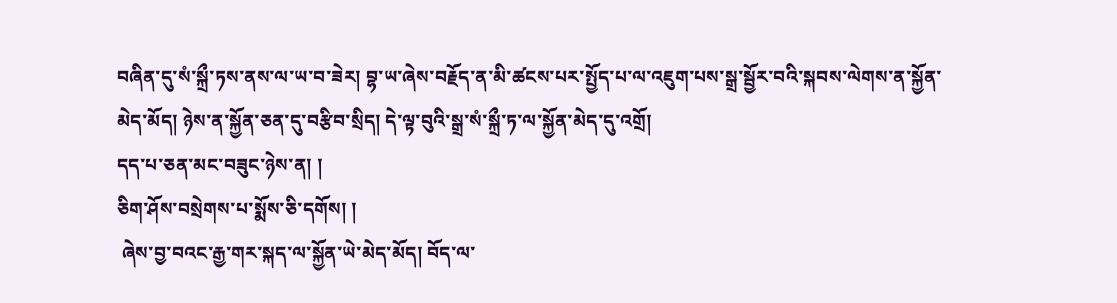བཞིན་དུ་སཾ་སྐྲྀ་ཏས་ནས་ལ་ཡ་བ་ཟེར། བྷ་ཡ་ཞེས་བརྗོད་ན་མི་ཚངས་པར་སྤྱོད་པ་ལ་འཇུག་པས་སྒྲ་སྦྱོར་བའི་སྐབས་ལེགས་ན་སྐྱོན་མེད་མོད། ཉེས་ན་སྐྱོན་ཅན་དུ་བརྩིབ་སྲིད། དེ་ལྟ་བུའི་སྒྲ་སཾ་སྐྲྀ་ཏ་ལ་སྐྱོན་མེད་དུ་འགྲོ།
དད་པ་ཅན་མང་བཟུང་ཉེས་ན། །
ཅིག་ཤོས་བསྲེགས་པ་སྨོས་ཅི་དགོས། །
 ཞེས་བྱ་བའང་རྒྱ་གར་སྐད་ལ་སྐྱོན་ཡེ་མེད་མོད། བོད་ལ་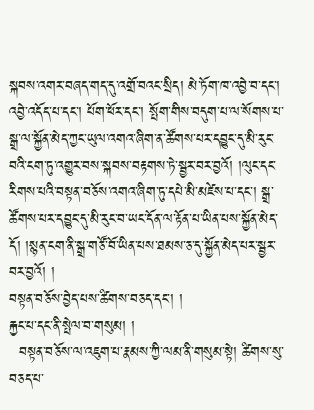སྐབས་འགར་བཞད་གད་དུ་འགྲོ་བའང་སྲིད། མེ་ཏོག་ཁ་འབྱེ་བ་དང་། འབྱེ་འདོད་པ་དང་། པོག་ཕོར་དང་། སྤོག་གིས་བདུག་པ་ལ་སོགས་པ་སྒྲ་ལ་སྐྱོན་མེད་ཀྱང་ཡུལ་འགའ་ཞིག་ན་ཚོགས་པར་དབྱུང་དུ་མི་རུང་བའི་ངག་ཏུ་འགྱུར་བས་སྐབས་བརྟགས་ཏེ་སྦྱར་བར་བྱའོ། །ལུང་དང་རིགས་པའི་བསྟན་བཅོས་འགའ་ཞིག་ཏུ་དཔེ་མི་མཛེས་པ་དང་། སྒྲ་ཚོགས་པར་དབྱུང་དུ་མི་རུང་བ་ཡང་དོན་ལ་རྟོན་པ་ཡིན་པས་སྐྱོན་མེད་དོ། །སྙན་ངག་ནི་སྒྲ་གཙོ་བོ་ཡིན་པས་ཐམས་ཅ་དུ་སྐྱོན་མེད་པར་སྦྱར་བར་བྱའོ། །
བསྟན་བཅོས་བྱེད་པས་ཚིགས་བཅད་དང་། །
རྐྱང་པ་དང་ནི་སྤེལ་བ་གསུམ། །
  བསྟན་བཅོས་ལ་འཇུག་པ་རྣམས་ཀྱི་ལམ་ནི་གསུམ་སྟེ། ཚིགས་སུ་བཅད་པ་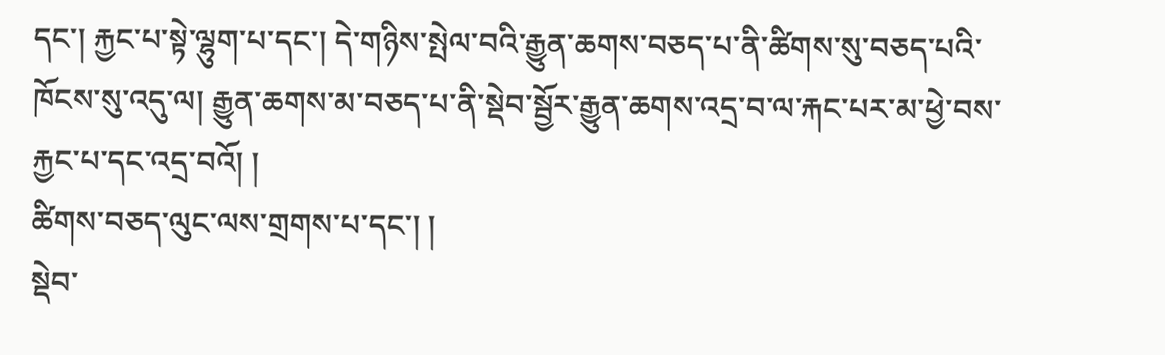དང་། རྐྱང་པ་སྟེ་ལྷུག་པ་དང་། དེ་གཉིས་སྤེལ་བའི་རྒྱུན་ཆགས་བཅད་པ་ནི་ཚིགས་སུ་བཅད་པའི་ཁོངས་སུ་འདུ་ལ། རྒྱུན་ཆགས་མ་བཅད་པ་ནི་སྡེབ་སྦྱོར་རྒྱུན་ཆགས་འདྲ་བ་ལ་རྐང་པར་མ་ཕྱེ་བས་རྐྱང་པ་དང་འདྲ་བའོ། །
ཚིགས་བཅད་ལུང་ལས་གྲགས་པ་དང་། །
སྡེབ་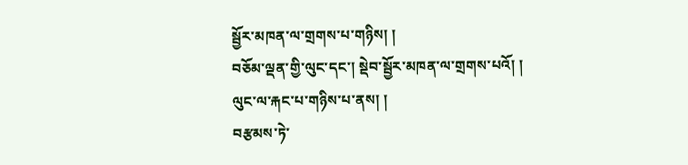སྦྱོར་མཁན་ལ་གྲགས་པ་གཉིས། །
བཅོམ་ལྡན་གྱི་ལུང་དང་། སྡེབ་སྦྱོར་མཁན་ལ་གྲགས་པའོ། །
ལུང་ལ་རྐང་པ་གཉིས་པ་ནས། །
བརྩམས་ཏེ་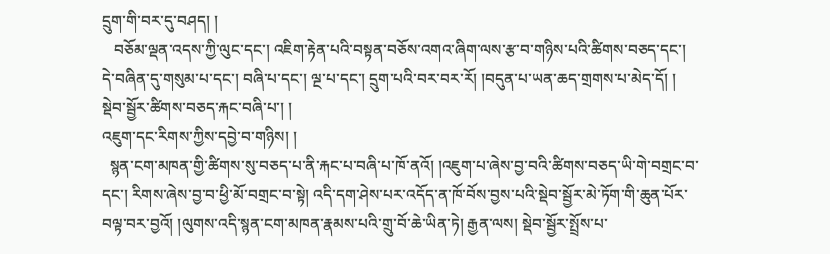དྲུག་གི་བར་དུ་བཤད། །
   བཅོམ་ལྡན་འདས་ཀྱི་ལུང་དང་། འཇིག་རྟེན་པའི་བསྟན་བཅོས་འགའ་ཞིག་ལས་རྩ་བ་གཉིས་པའི་ཚིགས་བཅད་དང་། དེ་བཞིན་དུ་གསུམ་པ་དང་། བཞི་པ་དང་། ལྔ་པ་དང་། དྲུག་པའི་བར་བར་རོ། །བདུན་པ་ཡན་ཆད་གྲགས་པ་མེད་དོ། །
སྡེབ་སྦྱོར་ཚིགས་བཅད་རྐང་བཞི་པ་། །
འཇུག་དང་རིགས་ཀྱིས་དབྱེ་བ་གཉིས། །
  སྙན་ངག་མཁན་གྱི་ཚིགས་སུ་བཅད་པ་ནི་རྐང་པ་བཞི་པ་ཁོ་ནའོ། །འཇུག་པ་ཞེས་བྱ་བའི་ཚིགས་བཅད་ཡི་གེ་བགྲང་བ་དང་། རིགས་ཞེས་བྱ་བ་ཕྱི་མོ་བགྲང་བ་སྟེ། འདི་དག་ཤེས་པར་འདོད་ན་ཁོ་བོས་བྱས་པའི་སྡེབ་སྦྱོར་མེ་ཏོག་གི་ཆུན་པོར་བལྟ་བར་བྱའོ། །ལུགས་འདི་སྙན་ངག་མཁན་རྣམས་པའི་གྲུ་བོ་ཆེ་ཡིན་ཏེ། རྒྱན་ལས། སྡེབ་སྦྱོར་སྤྲོས་པ་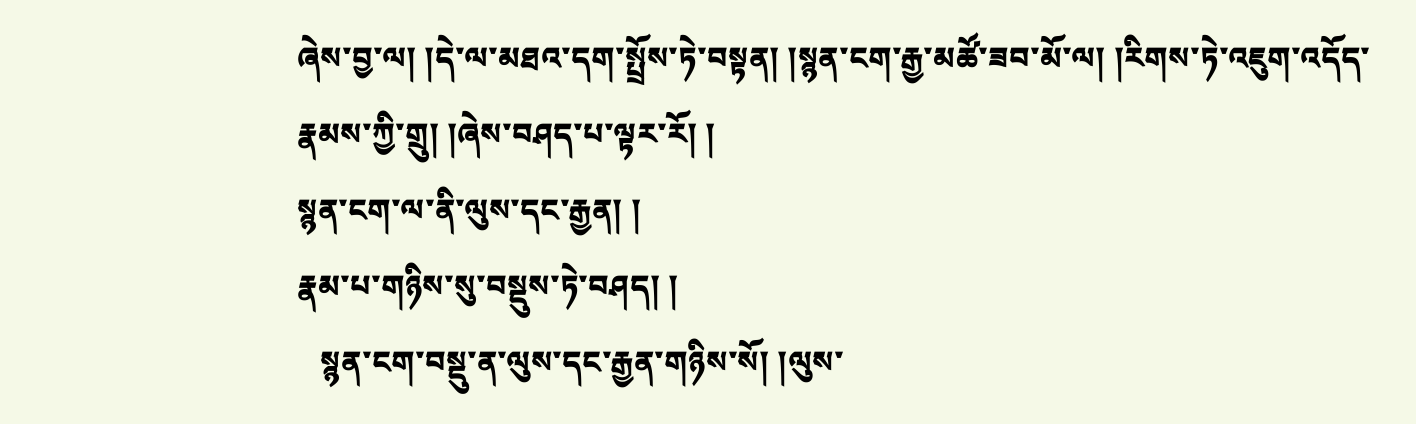ཞེས་བྱ་ལ། །དེ་ལ་མཐའ་དག་སྤྲོས་ཏེ་བསྟན། །སྙན་ངག་རྒྱ་མཚོ་ཟབ་མོ་ལ། །རིགས་ཏེ་འཇུག་འདོད་རྣམས་ཀྱི་གྲུ། །ཞེས་བཤད་པ་ལྟར་རོ། །
སྙན་ངག་ལ་ནི་ལུས་དང་རྒྱན། །
རྣམ་པ་གཉིས་སུ་བསྡུས་ཏེ་བཤད། །
   སྙན་ངག་བསྡུ་ན་ལུས་དང་རྒྱན་གཉིས་སོ། །ལུས་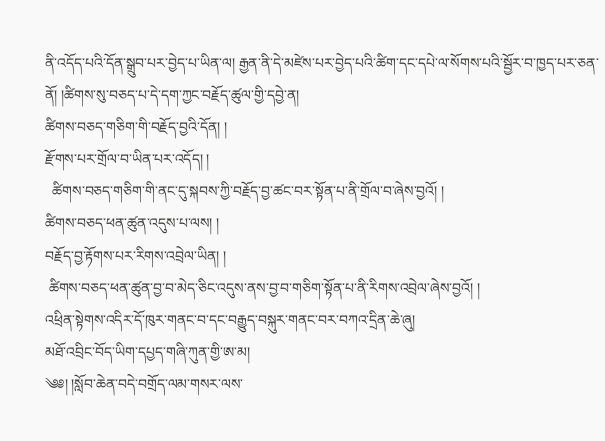ནི་འདོད་པའི་དོན་སྒྲུབ་པར་བྱེད་པ་ཡིན་ལ། རྒྱན་ནི་དེ་མཛེས་པར་བྱེད་པའི་ཚིག་དང་དཔེ་ལ་སོགས་པའི་སྦྱོར་བ་ཁྱད་པར་ཅན་ནོ། །ཚིགས་སུ་བཅད་པ་དེ་དག་ཀྱང་བརྗོད་ཚུལ་གྱི་དབྱེ་ན།
ཚིགས་བཅད་གཅིག་གི་བརྗོད་བྱའི་དོན། །
རྫོགས་པར་གྲོལ་བ་ཡིན་པར་འདོད། །
  ཚིགས་བཅད་གཅིག་གི་ནང་དུ་སྐབས་ཀྱི་བརྗོད་བྱ་ཚང་བར་སྟོན་པ་ནི་གྲོལ་བ་ཞེས་བྱའོ། །
ཚིགས་བཅད་ཕན་ཚུན་འདུས་པ་ལས། །
བརྗོད་བྱ་རྟོགས་པར་རིགས་འབྲེལ་ཡིན། །
 ཚིགས་བཅད་ཕན་ཚུན་བྱ་བ་མེད་ཅིང་འདུས་ནས་བྱ་བ་གཅིག་སྟོན་པ་ནི་རིགས་འབྲེལ་ཞེས་བྱའོ། །
འཕྲིན་སྟེགས་འདིར་དོ་ཁུར་གནང་བ་དང་བརྒྱུད་བསྐུར་གནང་བར་བཀའ་དྲིན་ཆེ་ཞུ།
མཐོ་འབྲིང་བོད་ཡིག་དཔྱད་གཞི་ཀུན་གྱི་ཨ་མ།
༄༅། །སློབ་ཆེན་བདེ་བགྲོད་ལམ་གསར་ལས་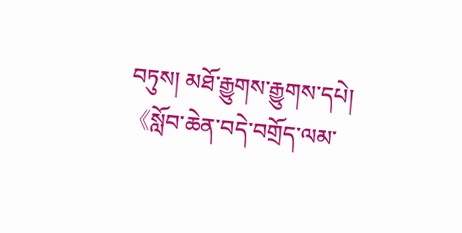བཏུས། མཐོ་རྒྱུགས་རྒྱུགས་དཔེ།
《སློབ་ཆེན་བདེ་བགྲོད་ལམ་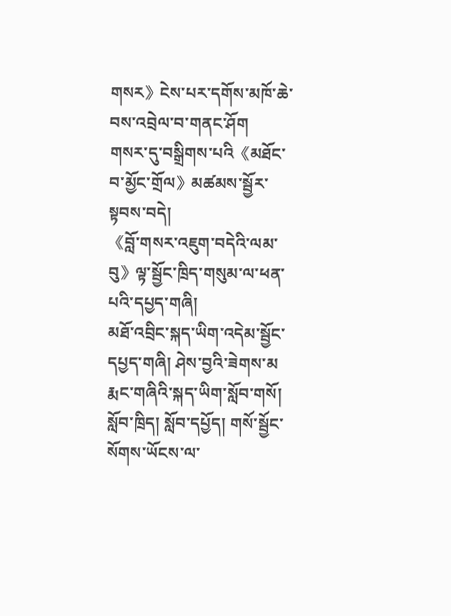གསར》ངེས་པར་དགོས་མཁོ་ཆེ་བས་འབྲེལ་བ་གནང་ཤོག
གསར་དུ་བསྒྲིགས་པའི《མཐོང་བ་མྱོང་གྲོལ》མཚམས་སྦྱོར་སྟབས་བདེ།
《བློ་གསར་འཇུག་བདེའི་ལམ་བུ》ལྟ་སྦྱོང་ཁྲིད་གསུམ་ལ་ཕན་པའི་དཔྱད་གཞི།
མཐོ་འབྲིང་སྐད་ཡིག་འདེམ་སྦྱོང་དཔྱད་གཞི། ཤེས་བྱའི་ཟེགས་མ
རྨང་གཞིའི་སྐད་ཡིག་སློབ་གསོ། སློབ་ཁྲིད། སློབ་དཔྱོད། གསོ་སྦྱོང་སོགས་ཡོངས་ལ་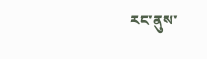རང་ནུས་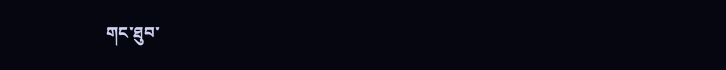གང་ཐུབ་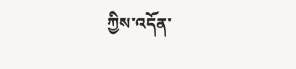ཀྱིས་འདོན་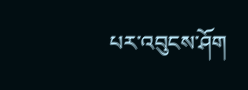པར་འབུངས་ཤོག